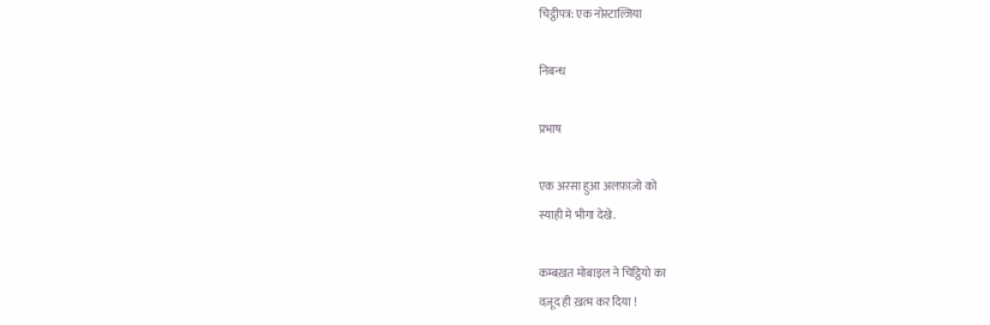चिट्ठीपत्र: एक नोस्टाल्जिया

निबन्ध

प्रभाष

एक अरसा हुआ अलफ़ाज़ो को
स्याही मे भीगा देखे.

कम्बख़त मोबाइल ने चिट्ठियो का
वज़ूद ही ख़त्म कर दिया !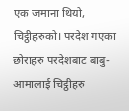एक जमाना थियो, चिट्ठीहरुको। परदेश गएका छोराहरु परदेशबाट बाबु-आमालाई चिट्ठीहरु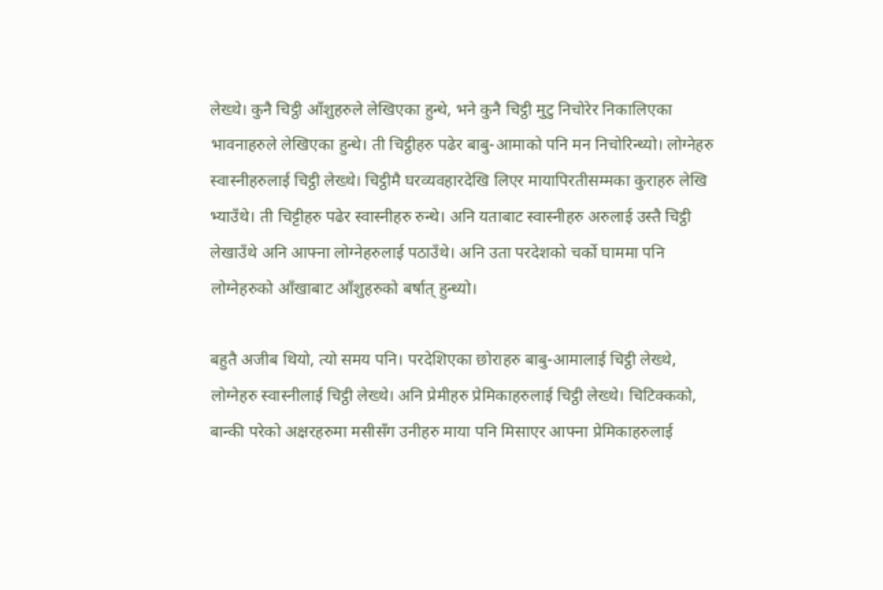लेख्थे। कुनै चिट्ठी आँशुहरुले लेखिएका हुन्थे, भने कुनै चिट्ठी मुटु निचोरेर निकालिएका भावनाहरुले लेखिएका हुन्थे। ती चिट्ठीहरु पढेर बाबु-आमाको पनि मन निचोरिन्थ्यो। लोग्नेहरु स्वास्नीहरुलाई चिट्ठी लेख्थे। चिट्ठीमै घरव्यवहारदेखि लिएर मायापिरतीसम्मका कुराहरु लेखि भ्याउँथे। ती चिट्टीहरु पढेर स्वास्नीहरु रुन्थे। अनि यताबाट स्वास्नीहरु अरुलाई उस्तै चिट्ठी लेखाउँथे अनि आफ्ना लोग्नेहरुलाई पठाउँथे। अनि उता परदेशको चर्को घाममा पनि लोग्नेहरुको आँखाबाट आँशुहरुको बर्षात् हुन्थ्यो।

बहुतै अजीब थियो, त्यो समय पनि। परदेशिएका छोराहरु बाबु-आमालाई चिट्ठी लेख्थे, लोग्नेहरु स्वास्नीलाई चिट्ठी लेख्थे। अनि प्रेमीहरु प्रेमिकाहरुलाई चिट्ठी लेख्थे। चिटिक्कको, बान्की परेको अक्षरहरुमा मसीसँग उनीहरु माया पनि मिसाएर आफ्ना प्रेमिकाहरुलाई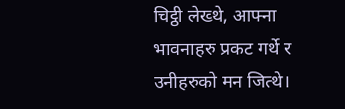चिट्ठी लेख्थे, आफ्ना भावनाहरु प्रकट गर्थे र उनीहरुको मन जित्थे।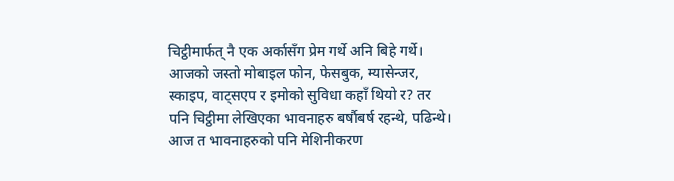चिट्ठीमार्फत् नै एक अर्कासँग प्रेम गर्थे अनि बिहे गर्थे। आजको जस्तो मोबाइल फोन, फेसबुक, म्यासेन्जर, स्काइप, वाट्सएप र इमोको सुविधा कहाँ थियो र? तर पनि चिट्ठीमा लेखिएका भावनाहरु बर्षौबर्ष रहन्थे, पढिन्थे। आज त भावनाहरुको पनि मेशिनीकरण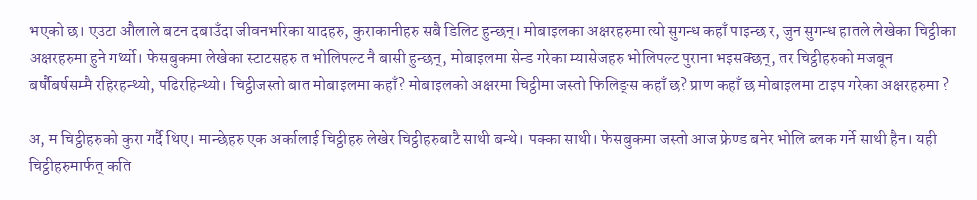भएको छ। एउटा औलाले बटन दबाउँदा जीवनभरिका यादहरु, कुराकानीहरु सबै डिलिट हुन्छन्। मोबाइलका अक्षरहरुमा त्यो सुगन्ध कहाँ पाइन्छ र, जुन सुगन्ध हातले लेखेका चिट्ठीका अक्षरहरुमा हुने गर्थ्यो। फेसबुकमा लेखेका स्टाटसहरु त भोलिपल्ट नै बासी हुन्छन्, मोबाइलमा सेन्ड गरेका म्यासेजहरु भोलिपल्ट पुराना भइसक्छन्, तर चिट्ठीहरुको मजबून बर्षौबर्षसम्मै रहिरहन्थ्यो, पढिरहिन्थ्यो। चिट्ठीजस्तो बात मोबाइलमा कहाँ? मोबाइलको अक्षरमा चिट्ठीमा जस्तो फिलिङ्स कहाँ छ? प्राण कहाँ छ मोबाइलमा टाइप गरेका अक्षरहरुमा ?

अ, म चिट्ठीहरुको कुरा गर्दै थिए। मान्छेहरु एक अर्कालाई चिट्ठीहरु लेखेर चिट्ठीहरुबाटै साथी बन्थे। पक्का साथी। फेसबुकमा जस्तो आज फ्रेण्ड बनेर भोलि ब्लक गर्ने साथी हैन। यही चिट्ठीहरुमार्फत् कति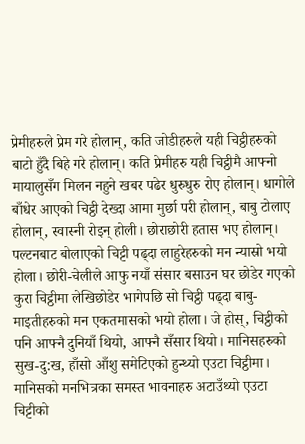प्रेमीहरुले प्रेम गरे होलान्, कति जोडीहरुले यही चिट्ठीहरुको बाटो हुँदै बिहे गरे होलान्। कति प्रेमीहरु यही चिट्ठीमै आफ्नो मायालुसँग मिलन नहुने खबर पढेर धुरुधुरु रोए होलान्। धागोले बाँधेर आएको चिट्ठी देख्दा आमा मुर्छा परी होलान्, बाबु टोलाए होलान्, स्वास्नी रोइन् होली। छोराछोरी हतास भए होलान्। पल्टनबाट बोलाएको चिट्टी पढ्दा लाहुरेहरुको मन न्यास्रो भयो होला। छोरी-चेलीले आफु नयाँ संसार बसाउन घर छोडेर गएको कुरा चिट्ठीमा लेखिछोडेर भागेपछि सो चिट्ठी पढ्दा बाबु-माइतीहरुको मन एकतमासको भयो होला। जे होस्, चिट्ठीको पनि आफ्नै दुनियाँ थियो, आफ्नै सँसार थियो। मानिसहरुको सुख-दु:ख, हाँसो आँशु समेटिएको हुन्थ्यो एउटा चिट्ठीमा। मानिसको मनभित्रका समस्त भावनाहरु अटाउँथ्यो एउटा चिट्टीको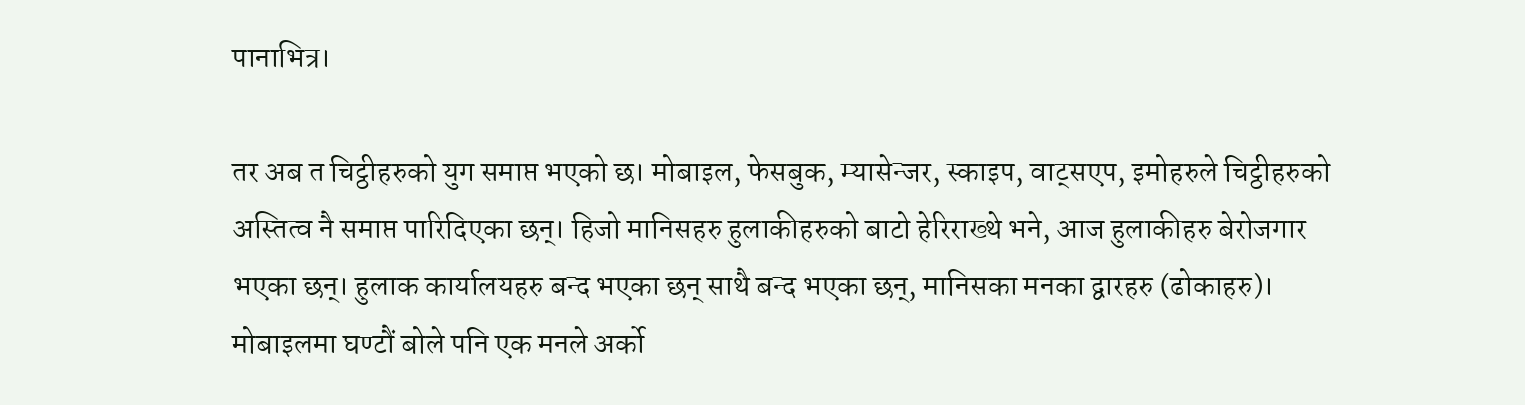पानाभित्र।

तर अब त चिट्ठीहरुको युग समाप्त भएको छ। मोबाइल, फेसबुक, म्यासेन्जर, स्काइप, वाट्सएप, इमोहरुले चिट्ठीहरुको अस्तित्व नै समाप्त पारिदिएका छन्। हिजो मानिसहरु हुलाकीहरुको बाटो हेरिराख्थे भने, आज हुलाकीहरु बेरोजगार भएका छन्। हुलाक कार्यालयहरु बन्द भएका छन् साथै बन्द भएका छन्, मानिसका मनका द्वारहरु (ढोकाहरु)। मोबाइलमा घण्टौं बोले पनि एक मनले अर्को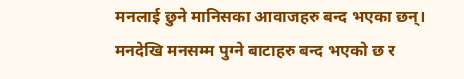मनलाई छुने मानिसका आवाजहरु बन्द भएका छन्। मनदेखि मनसम्म पुग्ने बाटाहरु बन्द भएको छ र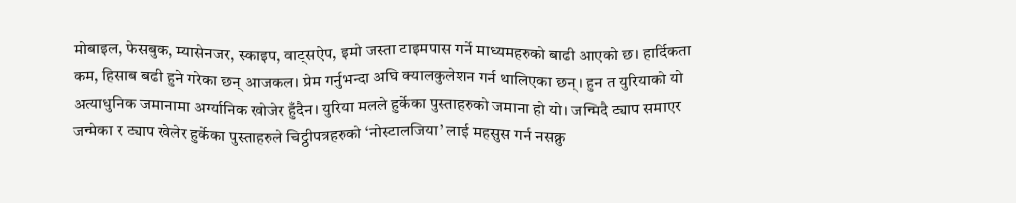मोबाइल, फेसबुक, म्यासेनजर, स्काइप, वाट्सऐप, इमो जस्ता टाइमपास गर्ने माध्यमहरुको बाढी आएको छ। हार्दिकता कम, हिसाब बढी हुने गरेका छन् आजकल। प्रेम गर्नुभन्दा अघि क्यालकुलेशन गर्न थालिएका छन्। हुन त युरियाको यो अत्याधुनिक जमानामा अर्ग्यानिक खोजेर हुँदैन। युरिया मलले हुर्केका पुस्ताहरुको जमाना हो यो। जन्मिदै ट्याप समाएर जन्मेका र ट्याप खेलेर हुर्केका पुस्ताहरुले चिट्ठीपत्रहरुको ‘नोस्टालजिया’ लाई महसुस गर्न नसक्नु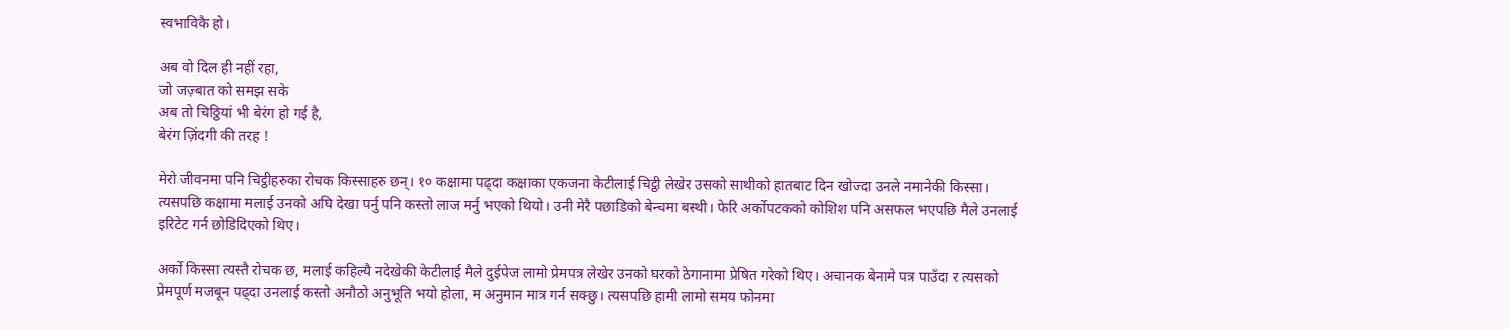स्वभाविकै हो।

अब वो दिल ही नहीं रहा,
जो जज़्बात को समझ सके
अब तो चिठ्ठियां भी बेरंग हो गई है,
बेरंग ज़िंदगी की तरह !

मेरो जीवनमा पनि चिट्ठीहरुका रोचक किस्साहरु छन्। १० कक्षामा पढ्दा कक्षाका एकजना केटीलाई चिट्ठी लेखेर उसको साथीको हातबाट दिन खोज्दा उनले नमानेकी किस्सा। त्यसपछि कक्षामा मलाई उनको अघि देखा पर्नु पनि कस्तो लाज मर्नु भएको थियो। उनी मेरै पछाडिको बेन्चमा बस्थी। फेरि अर्कोपटकको कोशिश पनि असफल भएपछि मैले उनलाई इरिटेट गर्न छोडिदिएको थिए।

अर्को किस्सा त्यस्तै रोचक छ, मलाई कहिल्यै नदेखेकी केटीलाई मैले दुईपेज लामो प्रेमपत्र लेखेर उनको घरको ठेगानामा प्रेषित गरेको थिए। अचानक बेनामे पत्र पाउँदा र त्यसको प्रेमपूर्ण मजबून पढ्दा उनलाई कस्तो अनौठो अनुभूति भयो होला, म अनुमान मात्र गर्न सक्छु। त्यसपछि हामी लामो समय फोनमा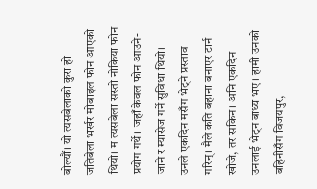बोल्यौं। यो त्यसबेलाको कुरा हो जतिबेला भर्खर मोबाइल फोन आएको थियो। म त्यसबेला सस्तो नोकिया फोन प्रयोग गर्थे। जहाँ केवल फोन आउने-जाने र म्यासेज गर्ने सुविधा थियो। उनले एकदिन मसँग भेट्ने प्रस्ताव गरिन्। मैले कति बहाना बनाएर टार्न खोजे, तर सकिन। अनि एकदिन उनलाई भेट्न बाध्य भए। हामी उनको बहिनीसँग विजयपुर,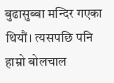बुढासुब्बा मन्दिर गएका थियौं। त्यसपछि पनि हाम्रो बोलचाल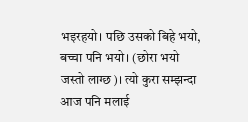भइरहयो। पछि उसको बिहे भयो, बच्चा पनि भयो। (छोरा भयो जस्तो लाग्छ)। त्यो कुरा सम्झन्दा आज पनि मलाई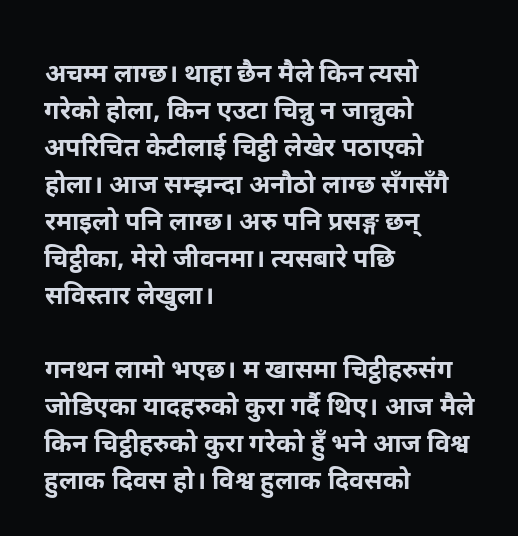अचम्म लाग्छ। थाहा छैन मैले किन त्यसो गरेको होला, किन एउटा चिन्नु न जान्नुको अपरिचित केटीलाई चिट्ठी लेखेर पठाएको होला। आज सम्झन्दा अनौठो लाग्छ सँगसँगै रमाइलो पनि लाग्छ। अरु पनि प्रसङ्ग छन् चिट्ठीका, मेरो जीवनमा। त्यसबारे पछि सविस्तार लेखुला।

गनथन लामो भएछ। म खासमा चिट्ठीहरुसंग जोडिएका यादहरुको कुरा गर्दै थिए। आज मैले किन चिट्ठीहरुको कुरा गरेको हुँ भने आज विश्व हुलाक दिवस हो। विश्व हुलाक दिवसको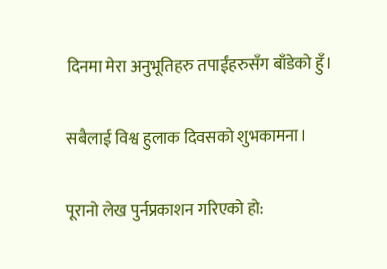दिनमा मेरा अनुभूतिहरु तपाईंहरुसँग बाँडेको हुँ।

सबैलाई विश्व हुलाक दिवसको शुभकामना।

पूरानो लेख पुर्नप्रकाशन गरिएको हो: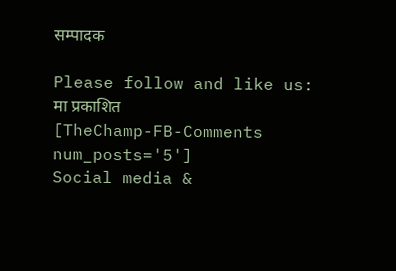सम्पादक

Please follow and like us:
मा प्रकाशित
[TheChamp-FB-Comments num_posts='5']
Social media &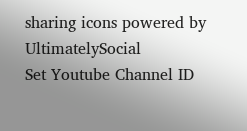sharing icons powered by UltimatelySocial
Set Youtube Channel ID